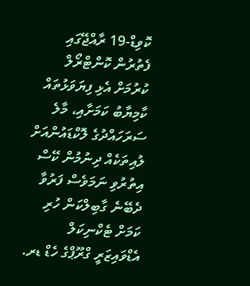ކޮވިޑް-19 ރާއްޖޭގައި ފެތުރުން ކޮންޓްރޯލް ކުރުމަށް އެޅި ފިޔަވަޅުތައް ކާމިޔާބު ކަމަށާއި، މާލެ ސަރަހައްދުގެ ލޮކްޑައުންއަށް ލުއިތަކެއް ދިނުމުން ކޭސް އިތުރުވި ނަމަވެސް ފަރުވާ ދެބޭނެ ގާބިލްކަން ހުރި ކަމަށް ޓެކްނިކަލް އެޑްވައިޒަރީ ގްރޫޕްގެ ހެޑް ޑރ.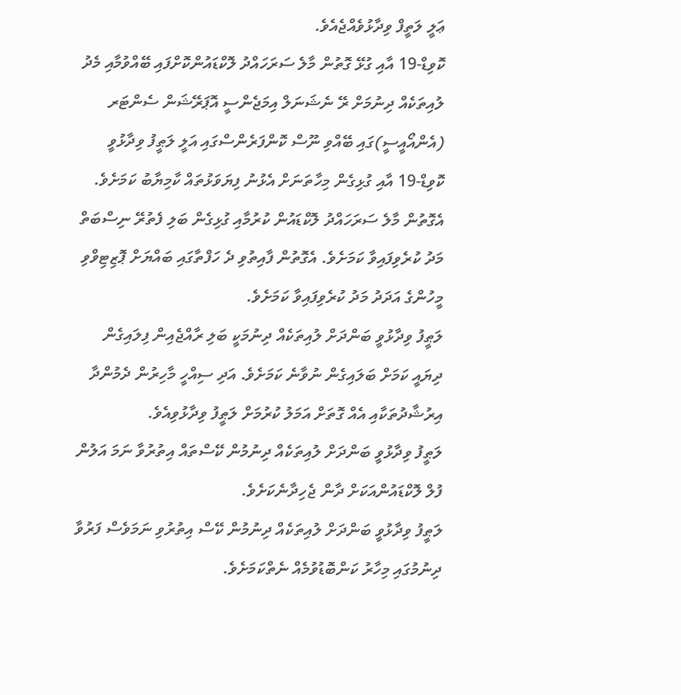ޢަލީ ލަތީފް ވިދާޅުވެއްޖެއެވެ.
ކޮވިޑް-19 އާއި ގުޅޭ ގޮތުން މާލެ ސަރަހައްދު ލޮކްޑައުންކޮށްފައި ބޭއްވުމާއި މެދު ލުއިތަކެއް ދިނުމަށް ރޭ ނެޝަނަލް އިމަޖެންސީ އޮޕަރޭޝަން ސެންޓަރ (އެންއޯއީސީ)ގައި ބޭއްވި ނޫސް ކޮންފަރެންސްގައި އަލީ ލަޠީފު ވިދާޅުވީ ކޮވިޑް-19 އާއި ގުޅިގެން މިހާތަނަށް އެޅުނު ފިޔަވަޅުތައް ކާމިޔާބު ކަމަށެވެ.
އެގޮތުން މާލެ ސަރަހައްދު ލޮކްޑައުން ކުރުމާއި ގުޅިގެން ބަލި ފެތުރޭ ނިސްބަތް މަދު ކުރެވިފައިވާ ކަމަށެވެ. އެގޮތުން ފާއިތުވި ދެ ހަފްތާގައި ބައްޔަށް ޕޮޒިޓިވްވި މީހުންގެ އަދަދު މަދު ކުރެވިފައިވާ ކަމަށެވެ.
ލަޠީފު ވިދާޅުވީ ބަންދަށް ލުއިތަކެއް ދިނުމަކީ ބަލި ރާއްޖެއިން ފިލައިގެން ދިޔައީ ކަމަށް ބަލައިގެން ނުވާނެ ކަމަށެވެ. އަދި ސިއްހީ މާހިރުން ދެމުންދާ އިރުޝާދުތަކާއި އެއް ގޮތަށް އަމަލު ކުރުމަށް ލަޠީފު ވިދާޅުވިއެވެ.
ލަޠީފު ވިދާޅުވީ ބަންދަށް ލުއިތަކެއް ދިނުމުން ކޭސްތައް އިތުރުވާ ނަމަ އަލުން ފުލް ލޮކްޑައުންއަކަށް ދާން ޖެހިދާނެކަށެވެ.
ލަޠީފު ވިދާޅުވީ ބަންދަށް ލުއިތަކެއް ދިނުމުން ކޭސް އިތުރުވި ނަމަވެސް ފަރުވާ ދިނުމުގައި މިހާރު ކަންބޮޑުވުމެއް ނެތްކަމަށެވެ.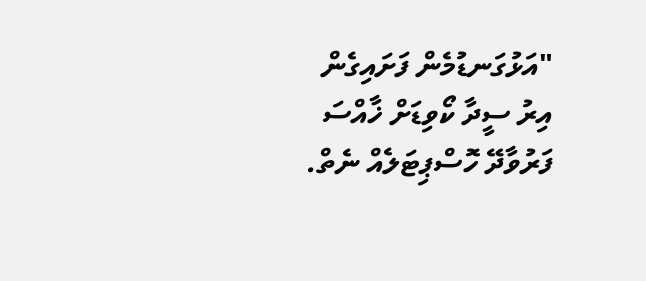"އަޅުގަނޑުމެން ފަށައިގެން އިރު ސީދާ ކޯވިޑަށް ޚާއްސަ ފަރުވާދޭ ހޮސްޕިޓަލެއް ނެތް.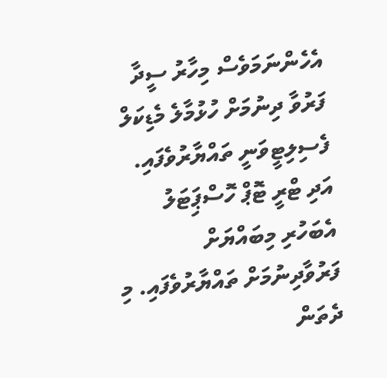އެހެންނަމަވެސް މިހާރު ސީދާ ފަރުވާ ދިނުމަށް ހުޅުމާލެ މެޑިކަލް ފެސިލިޓީވަނީ ތައްޔާރުވެފައި. އަދި ޓްރީ ޓޮޕް ހޮސްޕިަޓަލު އެބަހުރި މިބައްޔަށް ފަރުވާދިނުމަށް ތައްޔާރުވެފައި. މި ދެތަން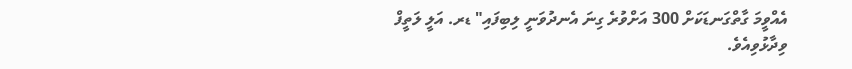އެއްވީމަ ގާތްގަނޑަކަށް 300 އަށްވުރެ ގިނަ އެނދުވަނީ ލިބިފައި" ޑރ. އަލީ ލަތީފް ވިދާޅުވިއެވެ.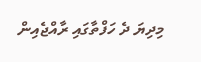މިދިޔަ ދެ ހަފްތާގައި ރާއްޖެއިން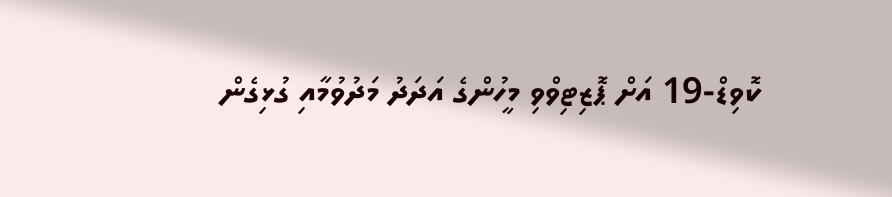ކޮވިޑް-19 އަށް ޕޮޒިޓިވްވި މީހުންގެ އަދަދު މަދުވުމާއި ގުޅިގެން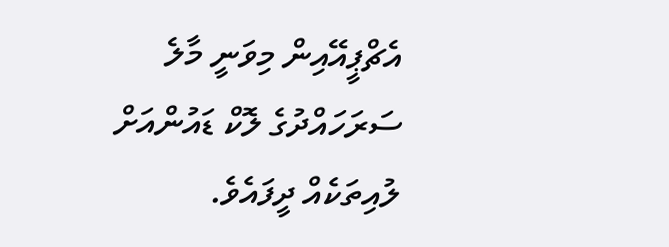އެޗްޕީއޭއިން މިވަނީ މާލެ ސަރަހައްދުގެ ލޮކް ޑައުންއަށް ލުއިތަކެއް ދީފައެވެ.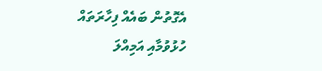އެގޮތުން ބައެއް ފިހާރަތައް ހުޅުވުމާއި އަމިއްލަ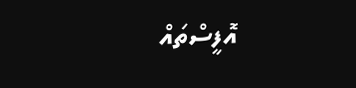އޮފީސްތައް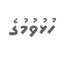ހުޅުވުމުގެ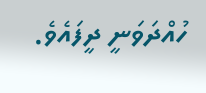ހުއްދަވަނީ ދީފައެވެ.